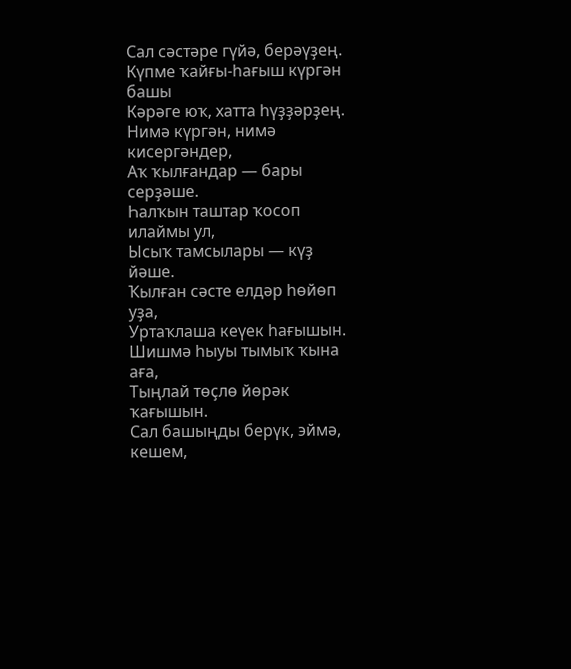Сал сәстәре гүйә, берәүҙең.
Күпме ҡайғы-һағыш күргән башы
Кәрәге юҡ, хатта һүҙҙәрҙең.
Нимә күргән, нимә кисергәндер,
Аҡ ҡылғандар — бары серҙәше.
Һалҡын таштар ҡосоп илаймы ул,
Ысыҡ тамсылары — күҙ йәше.
Ҡылған сәсте елдәр һөйөп уҙа,
Уртаҡлаша кеүек һағышын.
Шишмә һыуы тымыҡ ҡына аға,
Тыңлай төҫлө йөрәк ҡағышын.
Сал башыңды берүк, эймә, кешем,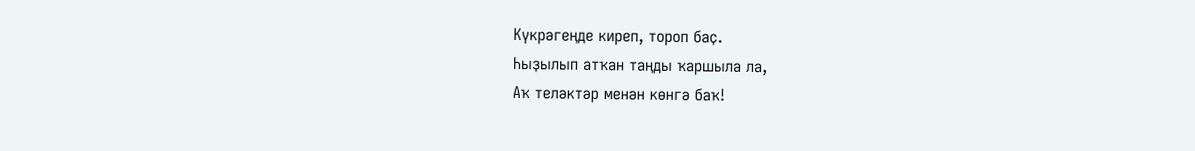Күкрәгеңде киреп, тороп баҫ.
Һыҙылып атҡан таңды ҡаршыла ла,
Аҡ теләктәр менән көнгә баҡ!